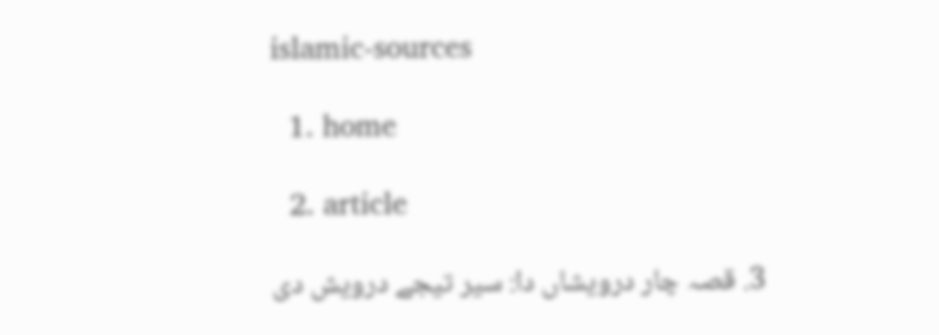islamic-sources

  1. home

  2. article

  3. قصہ چار درویشاں دا: سیر تیجے درویش دی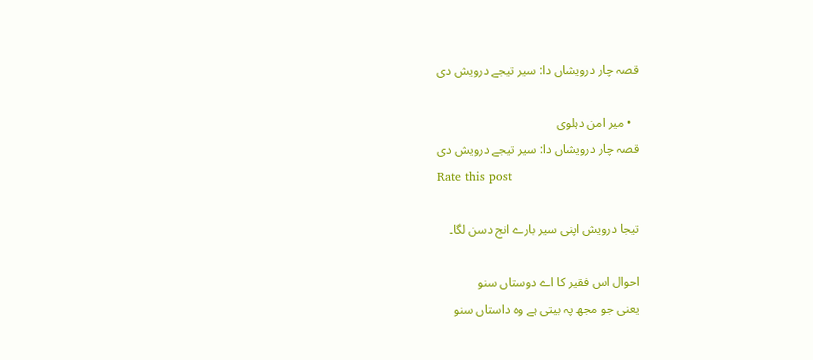قصہ چار درویشاں دا: سیر تیجے درویش دی

  • میر امن دہلوی
قصہ چار درویشاں دا: سیر تیجے درویش دی
Rate this post

تیجا درویش اپنی سیر بارے انج دسن لگا۔

احوال اس فقیر کا اے دوستاں سنو
یعنی جو مجھ پہ بیتی ہے وہ داستاں سنو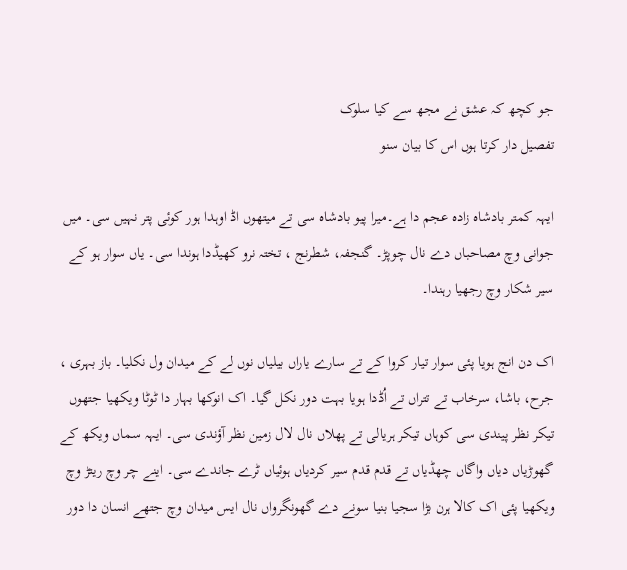جو کچھ کہ عشق نے مجھ سے کیا سلوک
تفصیل دار کرتا ہوں اس کا بیان سنو

ایہہ کمتر بادشاہ زادہ عجم دا ہے۔میرا پیو بادشاہ سی تے میتھوں اڈ اوہدا ہور کوئی پتر نہیں سی۔ میں جوانی وچ مصاحباں دے نال چوپڑ۔ گنجفہ، شطرنج ، تختہ نرو کھیڈدا ہوندا سی۔ یاں سوار ہو کے سیر شکار وچ رجھیا رہندا۔

اک دن انج ہویا پئی سوار تیار کروا کے تے سارے یاراں بیلیاں نوں لے کے میدان ول نکلیا۔ باز بہری ، جرح، باشا، سرخاب تے تتراں تے اُڈدا ہویا بہت دور نکل گیا۔ اک انوکھا بہار دا ٹوٹا ویکھیا جتھوں تیکر نظر پیندی سی کوہاں تیکر ہریالی تے پھلاں نال لال زمین نظر آؤندی سی۔ ایہہ سماں ویکھ کے گھوڑیاں دیاں واگاں چھڈیاں تے قدم قدم سیر کردیاں ہوئیاں ٹرے جاندے سی۔ اینے چر وچ ریتڑ وچ ویکھیا پئی اک کالا ہرن بڑا سجیا بنیا سونے دے گھونگرواں نال ایس میدان وچ جتھے انسان دا دور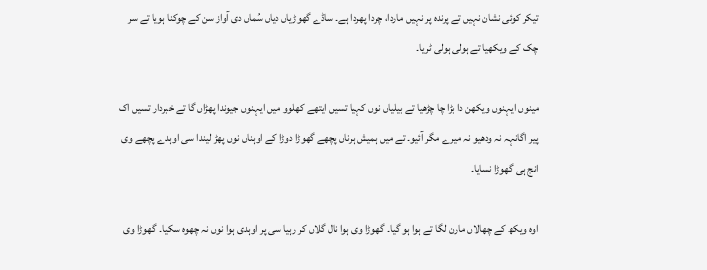تیکر کوئی نشان نہیں تے پرندہ پر نہیں ماردا، چردا پھردا ہے۔ ساڈے گھوڑیاں دیاں سُماں دی آواز سن کے چوکنا ہویا تے سر چک کے ویکھیا تے ہولی ہولی ٹریا۔

مینوں ایہنوں ویکھن دا بڑا چا چڑھیا تے بیلیاں نوں کہیا تسیں ایتھے کھلوو میں ایہنوں جیوندا پھڑاں گا تے خبردار تسیں اک پیر اگانہہ نہ ودھیو نہ میرے مگر آئیو۔ تے میں ہمیش ہرناں پچھے گھوڑا دوڑا کے اوہناں نوں پھڑ لیندا سی اوہدے پچھے وی انج ہی گھوڑا نسایا۔

اوہ ویکھ کے چھالاں مارن لگا تے ہوا ہو گیا۔ گھوڑا وی ہوا نال گلاں کر رہیا سی پر اوہدی ہوا نوں نہ چھوہ سکیا۔ گھوڑا وی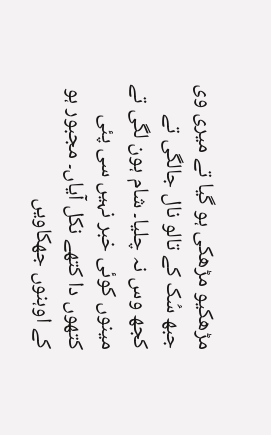مڑھکیو مڑھکی ہو گیا تے میری وی جبھ سُک کے تالو نال جالگی تے کجھ وس نہ چلیا۔ شام ہون لگی تے مینوں کوئی خبر نہیں سی پئی کتھوں دا کتھے نکل آیاں۔ مجبور ہو کے اوہنوں جھکاویں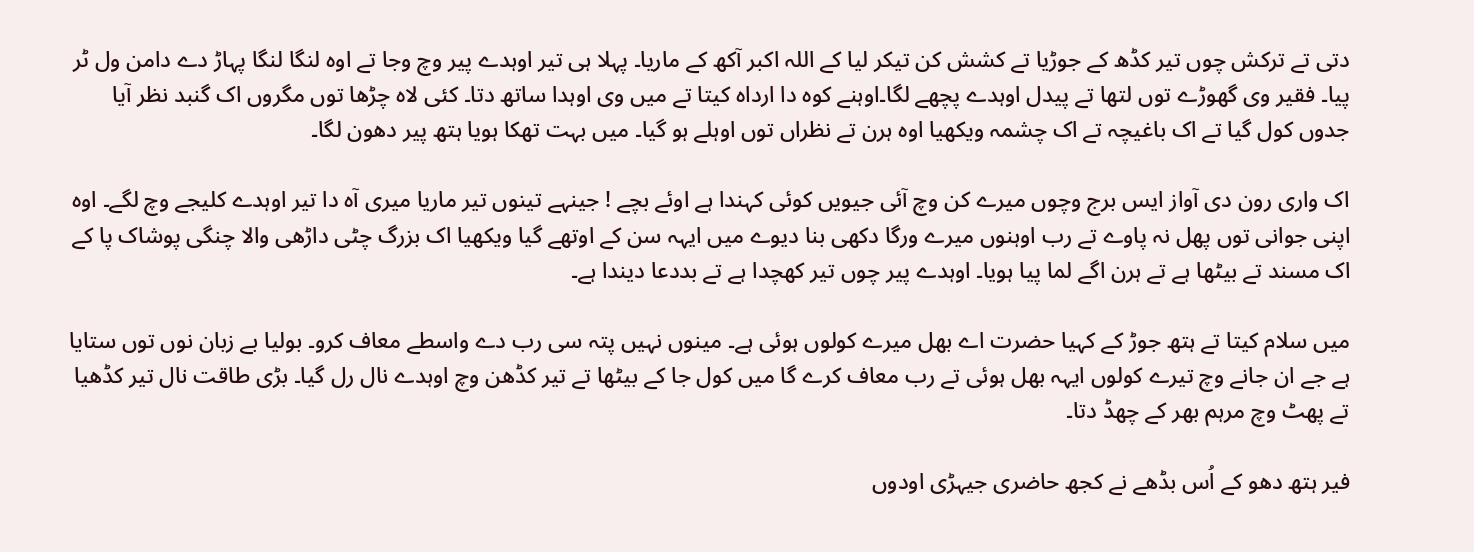دتی تے ترکش چوں تیر کڈھ کے جوڑیا تے کشش کن تیکر لیا کے اللہ اکبر آکھ کے ماریا۔ پہلا ہی تیر اوہدے پیر وچ وجا تے اوہ لنگا لنگا پہاڑ دے دامن ول ٹر پیا۔ فقیر وی گھوڑے توں لتھا تے پیدل اوہدے پچھے لگا۔اوہنے کوہ دا ارداہ کیتا تے میں وی اوہدا ساتھ دتا۔ کئی لاہ چڑھا توں مگروں اک گنبد نظر آیا جدوں کول گیا تے اک باغیچہ تے اک چشمہ ویکھیا اوہ ہرن تے نظراں توں اوہلے ہو گیا۔ میں بہت تھکا ہویا ہتھ پیر دھون لگا۔

اک واری رون دی آواز ایس برج وچوں میرے کن وچ آئی جیویں کوئی کہندا ہے اوئے بچے ! جینہے تینوں تیر ماریا میری آہ دا تیر اوہدے کلیجے وچ لگے۔ اوہ اپنی جوانی توں پھل نہ پاوے تے رب اوہنوں میرے ورگا دکھی بنا دیوے میں ایہہ سن کے اوتھے گیا ویکھیا اک بزرگ چٹی داڑھی والا چنگی پوشاک پا کے اک مسند تے بیٹھا ہے تے ہرن اگے لما پیا ہویا۔ اوہدے پیر چوں تیر کھچدا ہے تے بددعا دیندا ہے۔

میں سلام کیتا تے ہتھ جوڑ کے کہیا حضرت اے بھل میرے کولوں ہوئی ہے۔ مینوں نہیں پتہ سی رب دے واسطے معاف کرو۔ بولیا بے زبان نوں توں ستایا ہے جے ان جانے وچ تیرے کولوں ایہہ بھل ہوئی تے رب معاف کرے گا میں کول جا کے بیٹھا تے تیر کڈھن وچ اوہدے نال رل گیا۔ بڑی طاقت نال تیر کڈھیا تے پھٹ وچ مرہم بھر کے چھڈ دتا۔

فیر ہتھ دھو کے اُس بڈھے نے کجھ حاضری جیہڑی اودوں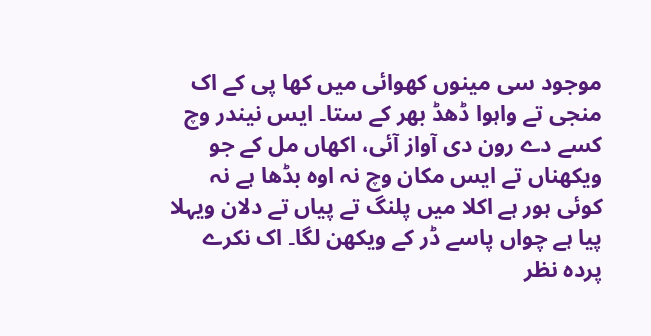موجود سی مینوں کھوائی میں کھا پی کے اک منجی تے واہوا ڈھڈ بھر کے ستا۔ ایس نیندر وچ کسے دے رون دی آواز آئی، اکھاں مل کے جو ویکھناں تے ایس مکان وچ نہ اوہ بڈھا ہے نہ کوئی ہور ہے اکلا میں پلنگ تے پیاں تے دلان ویہلا پیا ہے چواں پاسے ڈر کے ویکھن لگا۔ اک نکرے پردہ نظر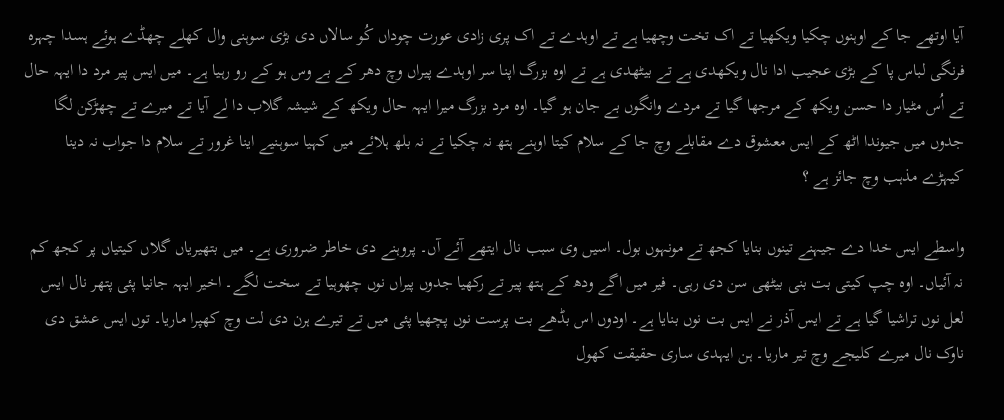آیا اوتھے جا کے اوہنوں چکیا ویکھیا تے اک تخت وچھیا ہے تے اوہدے تے اک پری زادی عورت چوداں کُو سالاں دی بڑی سوہنی وال کھلے چھڈے ہوئے ہسدا چہرہ فرنگی لباس پا کے بڑی عجیب ادا نال ویکھدی ہے تے بیٹھدی ہے تے اوہ بزرگ اپنا سر اوہدے پیراں وچ دھر کے بے وس ہو کے رو رہیا ہے۔ میں ایس پیر مرد دا ایہہ حال تے اُس مٹیار دا حسن ویکھ کے مرجھا گیا تے مردے وانگوں بے جان ہو گیا۔ اوہ مرد بزرگ میرا ایہہ حال ویکھ کے شیشہ گلاب دا لے آیا تے میرے تے چھڑکن لگا جدوں میں جیوندا اٹھ کے ایس معشوق دے مقابلے وچ جا کے سلام کیتا اوہنے ہتھ نہ چکیا تے نہ بلھ ہلائے میں کہیا سوہنیے اینا غرور تے سلام دا جواب نہ دینا کیہڑے مذہب وچ جائز ہے ؟

واسطے ایس خدا دے جیہنے تینوں بنایا کجھ تے مونہوں بول۔ اسیں وی سبب نال ایتھے آئے آں۔ پروہنے دی خاطر ضروری ہے۔ میں بتھیریاں گلاں کیتیاں پر کجھ کم نہ آئیاں۔ اوہ چپ کیتی بت بنی بیٹھی سن دی رہی۔ فیر میں اگے ودھ کے ہتھ پیر تے رکھیا جدوں پیراں نوں چھوہیا تے سخت لگے۔ اخیر ایہہ جانیا پئی پتھر نال ایس لعل نوں تراشیا گیا ہے تے ایس آذر نے ایس بت نوں بنایا ہے۔ اودوں اس بڈھے بت پرست نوں پچھیا پئی میں تے تیرے ہرن دی لت وچ کھپرا ماریا۔ توں ایس عشق دی ناوک نال میرے کلیجے وچ تیر ماریا۔ ہن ایہدی ساری حقیقت کھول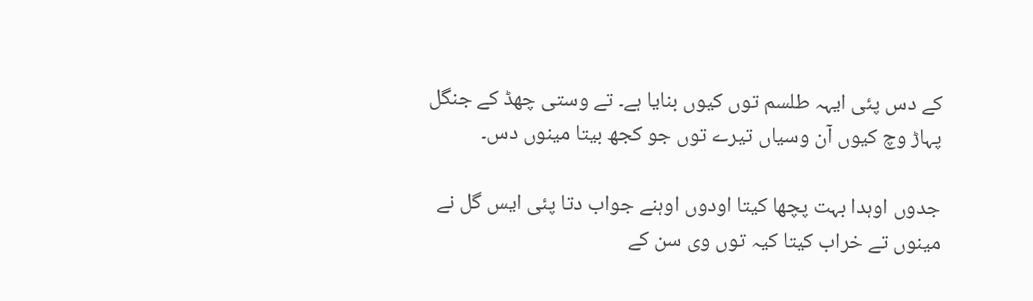کے دس پئی ایہہ طلسم توں کیوں بنایا ہے۔ تے وستی چھڈ کے جنگل پہاڑ وچ کیوں آن وسیاں تیرے توں جو کجھ بیتا مینوں دس۔

جدوں اوہدا بہت پچھا کیتا اودوں اوہنے جواب دتا پئی ایس گل نے مینوں تے خراب کیتا کیہ توں وی سن کے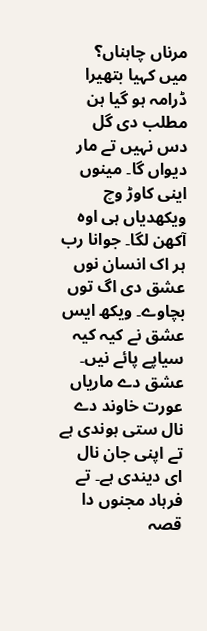مرناں چاہناں؟ میں کہیا بتھیرا ڈرامہ ہو گیا ہن مطلب دی گل دس نہیں تے مار دیواں گا۔ مینوں اینی کاوڑ وچ ویکھدیاں ہی اوہ آکھن لگا۔ جوانا رب ہر اک انسان نوں عشق دی اگ توں بچاوے۔ ویکھ ایس عشق نے کیہ کیہ سیاپے پائے نیں۔ عشق دے ماریاں عورت خاوند دے نال ستی ہوندی ہے تے اپنی جان نال ای دیندی ہے۔ تے فرہاد مجنوں دا قصہ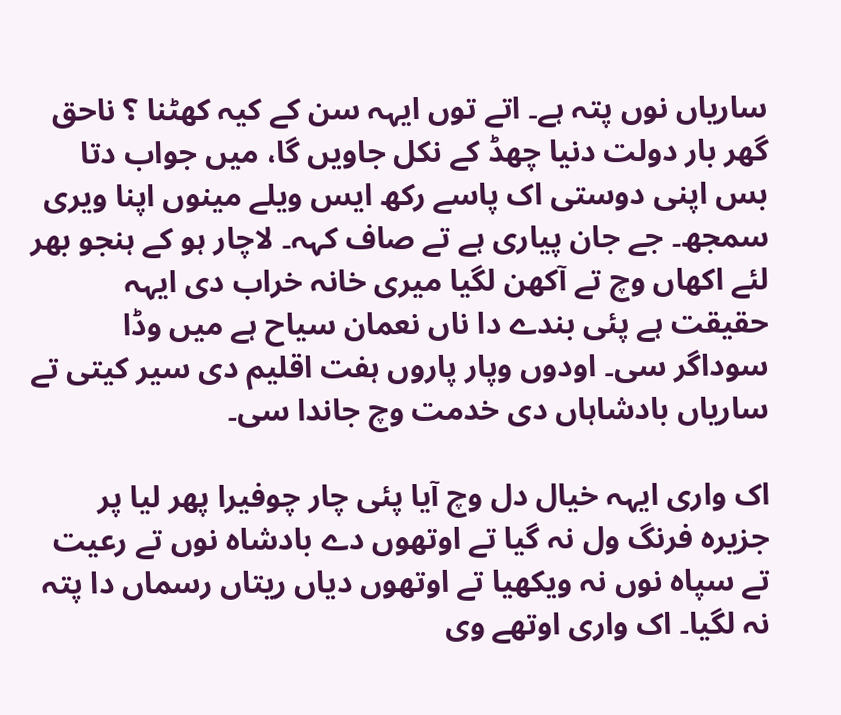ساریاں نوں پتہ ہے۔ اتے توں ایہہ سن کے کیہ کھٹنا ؟ ناحق گھر بار دولت دنیا چھڈ کے نکل جاویں گا، میں جواب دتا بس اپنی دوستی اک پاسے رکھ ایس ویلے مینوں اپنا ویری سمجھ۔ جے جان پیاری ہے تے صاف کہہ۔ لاچار ہو کے ہنجو بھر لئے اکھاں وچ تے آکھن لگیا میری خانہ خراب دی ایہہ حقیقت ہے پئی بندے دا ناں نعمان سیاح ہے میں وڈا سوداگر سی۔ اودوں وپار پاروں ہفت اقلیم دی سیر کیتی تے ساریاں بادشاہاں دی خدمت وچ جاندا سی۔

اک واری ایہہ خیال دل وچ آیا پئی چار چوفیرا پھر لیا پر جزیرہ فرنگ ول نہ گیا تے اوتھوں دے بادشاہ نوں تے رعیت تے سپاہ نوں نہ ویکھیا تے اوتھوں دیاں ریتاں رسماں دا پتہ نہ لگیا۔ اک واری اوتھے وی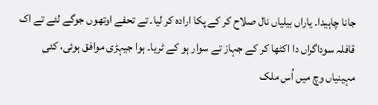جانا چاہیدا۔ یاراں بیلیاں نال صلاح کر کے پکا ارادہ کر لیا۔ تے تحفے اوتھوں جوگے لئے تے اک قافلہ سوداگراں دا اکٹھا کر کے جہاز تے سوار ہو کے ٹریا۔ ہوا جیہڑی موافق ہوئی، کئی مہینیاں وچ میں اُس ملک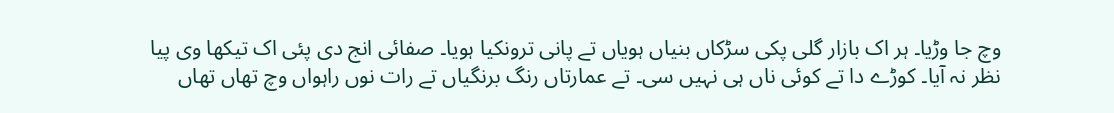وچ جا وڑیا۔ ہر اک بازار گلی پکی سڑکاں بنیاں ہویاں تے پانی ترونکیا ہویا۔ صفائی انج دی پئی اک تیکھا وی پیا نظر نہ آیا۔ کوڑے دا تے کوئی ناں ہی نہیں سی۔ تے عمارتاں رنگ برنگیاں تے رات نوں راہواں وچ تھاں تھاں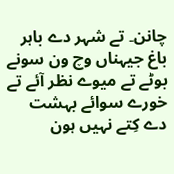چانن۔ تے شہر دے باہر باغ جیہناں وچ ون سونے بوٹے تے میوے نظر آئے تے خورے سوائے بہشت دے کِتے نہیں ہون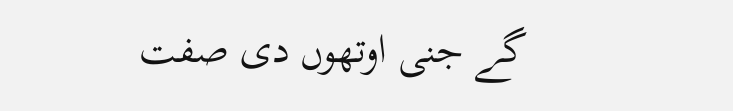گے جنی اوتھوں دی صفت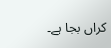کراں بجا ہے۔